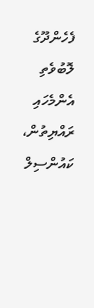ފެހެންދޫގެ ލޮބުވެތި އެންމެހައި ރައްޔިތުން، ކައުންސިލް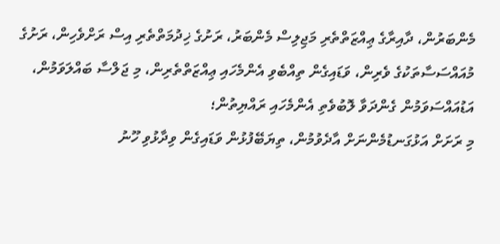މެންބަރުން، ދާއިރާގެ ޢިއްޒަތްތެރި މަޖިލިސް މެންބަރު، ރަށުގެ ޚިދުމަތްތެރި އިސް ރަށްވެހިން، ރަށުގެ މުއައްސަސާތަކުގެ ވެރިން، ވަޑައިގެން ތިއްބެވި އެންމެހައި ޢިއްޒަތްތެރިން، މި ޖަލްސާ ބައްލަވަމުން، އަޑުއައްސަވަމުން ގެންދަވާ ލޮބުވެތި އެންމެހައި ރައްޔިތުން؛
މި ރަށަށް އަޅުގަނޑުމެންނަށް އާދެވުމުން، ތިޔަބޭފުޅުން ވަޑައިގެން ވިދާޅުވި ހޫނު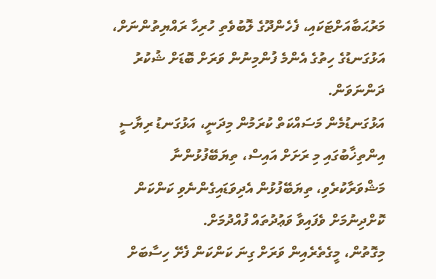މަރުޙަބާއަށްޓަކައި، ފެހެންދޫގެ ލޮބުވެތި ހުރިހާ ރައްޔިތުންނަށް، އަޅުގަނޑުގެ ހިތުގެ އެންމެ ފުންމިނުން ވަރަށް ބޮޑަށް ޝުކުރު ދަންނަވަން.
އަޅުގަނޑުމެން މަސައްކަތް ކުރަމުން މިދަނީ، އަޅުގަނޑު ރިޔާސީ އިންތިޚާބުގައި މި ރަށަށް އައިސް، ތިޔަބޭފުޅުންނާ މަޝްވަރާކުރެވި، ތިޔަބޭފުޅުން އެދިވަޑައިގެންނެވި ކަންކަން ކޮށްދިނުމަށް ވެފައިވާ ވަޢުދުތައް ފުއްދުމަށް.
މިގޮތުން، މީގެތެރެއިން ވަރަށް ގިނަ ކަންކަން ފެށޭ ހިސާބަށް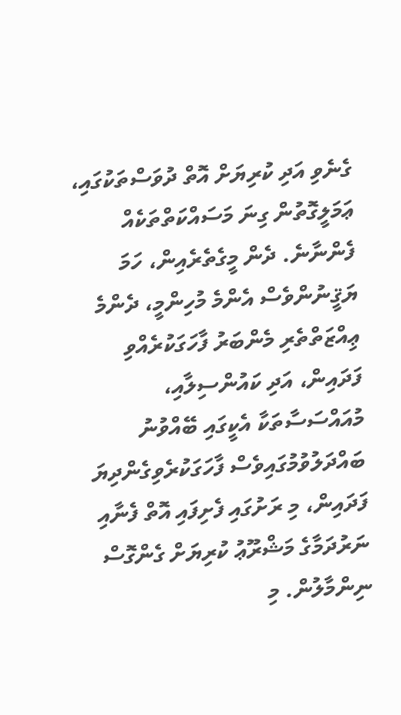ގެނެވި އަދި ކުރިޔަށް އޮތް ދުވަސްތަކުގައި، ޢަމަލީގޮތުން ގިނަ މަސައްކަތްތަކެއް ފެންނާނެ. ދެން މީގެތެރެއިން، ހަމަ ޔަޤީނުންވެސް އެންމެ މުހިންމީ، ދެންމެ ޢިއްޒަތްތެރި މެންބަރު ފާހަގަކުރެއްވި ފަދައިން، އަދި ކައުންސިލާއި، މުއައްސަސާތަކާ އެކީގައި ބޭއްވުނު ބައްދަލުވުމުގައިވެސް ފާހަގަކުރެވިގެންދިޔަ ފަދައިން، މި ރަށުގައި ފެށިފައި އޮތް ފެނާއި ނަރުދަމާގެ މަޝްރޫޢު ކުރިޔަށް ގެންގޮސް ނިންމާލުން. މި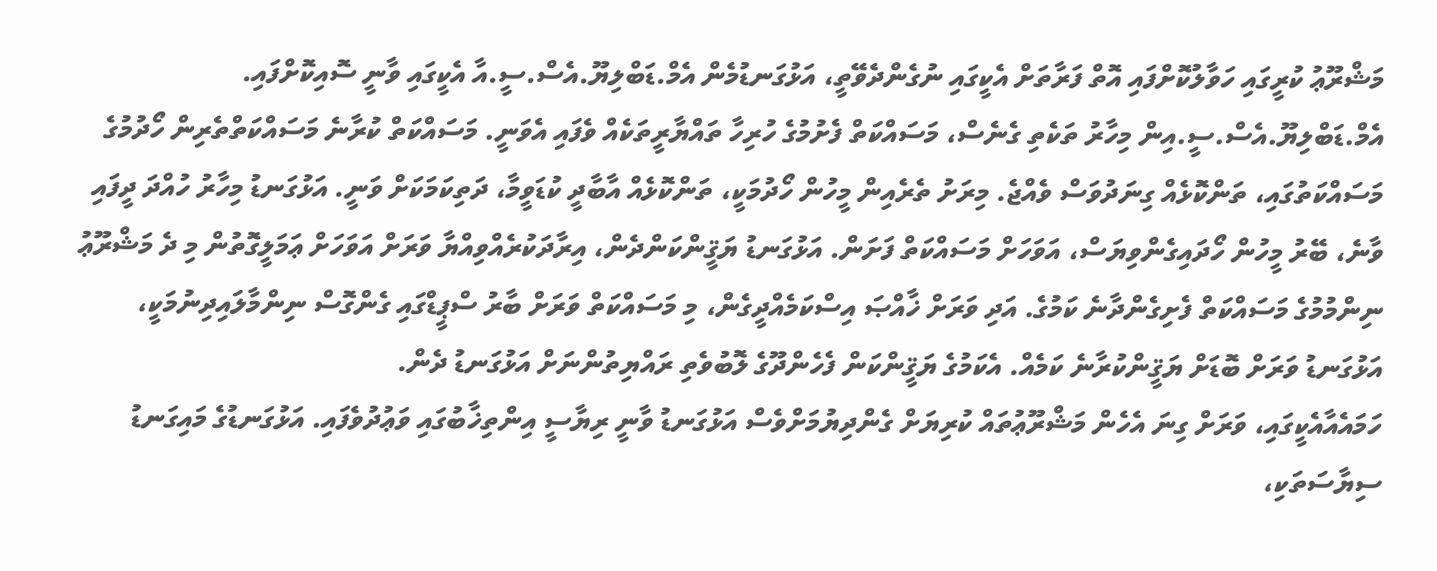މަޝްރޫޢު ކުރީގައި ހަވާލުކޮށްފައި އޮތް ފަރާތަށް އެކީގައި ނުގެންދެވޭތީ، އަޅުގަނޑުމެން އެމް.ޑަބްލިޔޫ.އެސް.ސީ.އާ އެކީގައި ވާނީ ސޮއިކޮށްފައި. އެމް.ޑަބްލިޔޫ.އެސް.ސީ.އިން މިހާރު ތަކެތި ގެނެސް، މަސައްކަތް ފެށުމުގެ ހުރިހާ ތައްޔާރީތަކެއް ވެފައި އެވަނީ. މަސައްކަތް ކުރާނެ މަސައްކަތްތެރިން ހޯދުމުގެ މަސައްކަތުގައި، ތަންކޮޅެއް ގިނަދުވަސް ވެއްޖެ. މިރަށު ތެރެއިން މީހުން ހޯދުމަކީ، ތަންކޮޅެއް އާބާދީ ކުޑަވީމާ، ދަތިކަމަކަށް ވަނީ. އަޅުގަނޑު މިހާރު ހުއްދަ ދީފައި ވާނެ، ބޭރު މީހުން ހޯދައިގެންވިޔަސް، އަވަހަށް މަސައްކަތް ފަށަން. އަޅުގަނޑު ޔަޤީންކަންދެން، އިރާދަކުރެއްވިއްޔާ ވަރަށް އަވަހަށް ޢަމަލީގޮތުން މި ދެ މަޝްރޫޢު ނިންމުމުގެ މަސައްކަތް ފެށިގެންދާނެ ކަމުގެ. އަދި ވަރަށް ޚާއްޞަ އިސްކަމެއްދީގެން، މި މަސައްކަތް ވަރަށް ބާރު ސްޕީޑްގައި ގެންގޮސް ނިންމާލައިދިނުމަކީ، އަޅުގަނޑު ވަރަށް ބޮޑަށް ޔަޤީންކުރާނެ ކަމެއް. އެކަމުގެ ޔަޤީންކަން ފެހެންދޫގެ ލޮބުވެތި ރައްޔިތުންނަށް އަޅުގަނޑު ދެން.
ހަމައެއާއެކީގައި، ވަރަށް ގިނަ އެހެން މަޝްރޫޢުތައް ކުރިޔަށް ގެންދިޔުމަށްވެސް އަޅުގަނޑު ވާނީ ރިޔާސީ އިންތިޚާބުގައި ވަޢުދުވެފައި. އަޅުގަނޑުގެ މައިގަނޑު ސިޔާސަތަކި،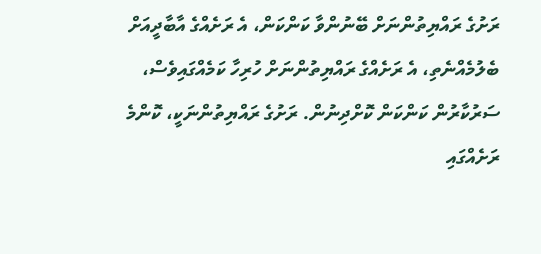ރަށުގެ ރައްޔިތުންނަށް ބޭނުންވާ ކަންކަން، އެ ރަށެއްގެ އާބާދީއަށް ބެލުމެއްނެތި، އެ ރަށެއްގެ ރައްޔިތުންނަށް ހުރިހާ ކަމެއްގައިވެސް، ސަރުކާރުން ކަންކަން ކޮށްދިނުން. ރަށުގެ ރައްޔިތުންނަކީ، ކޮންމެ ރަށެއްގައި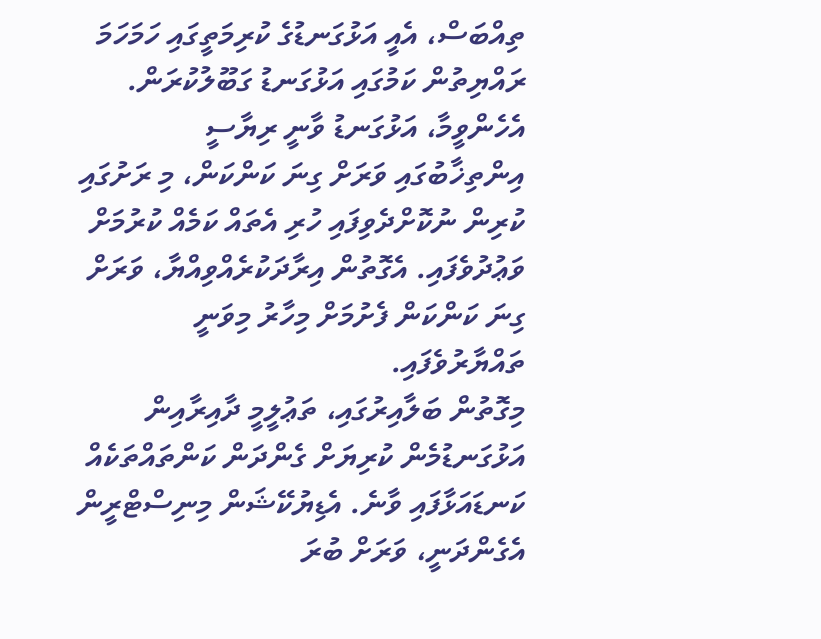ތިއްބަސް، އެއީ އަޅުގަނޑުގެ ކުރިމަތީގައި ހަމަހަމަ ރައްޔިތުން ކަމުގައި އަޅުގަނޑު ގަބޫލުކުރަން. އެހެންވީމާ، އަޅުގަނޑު ވާނީ ރިޔާސީ އިންތިޚާބުގައި ވަރަށް ގިނަ ކަންކަން، މި ރަށުގައި ކުރިން ނުކޮށްދެވިފައި ހުރި އެތައް ކަމެއް ކުރުމަށް ވަޢުދުވެފައި. އެގޮތުން އިރާދަކުރެއްވިއްޔާ، ވަރަށް ގިނަ ކަންކަން ފެށުމަށް މިހާރު މިވަނީ ތައްޔާރުވެފައި.
މިގޮތުން ބަލާއިރުގައި، ތަޢުލީމީ ދާއިރާއިން އަޅުގަނޑުމެން ކުރިޔަށް ގެންދަން ކަންތައްތަކެއް ކަނޑައަޅާފައި ވާނެ. އެޑިޔުކޭޝަން މިނިސްޓްރީން އެގެންދަނީ، ވަރަށް ބުރަ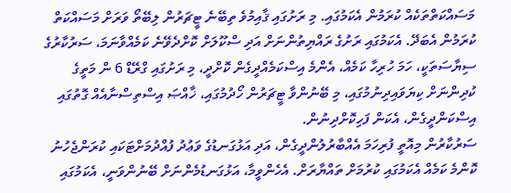މަސައްކަތްތަކެއް ކުރަމުން އެކަމުގައި. މި ރަށުގައި ޤާއިމުވެ ތިބޭނެ ޓީޗަރުން ލިބޭތޯ ވަރަށް މަސައްކަތް ކުރަމުން އެބަދޭ. އެކަމުގައި ރަށުގެ ރައްޔިތުންނަށް އަދި ސްކޫލަށް ކޮށްދެވޭނެ ކަމެއްވާނަމަ، ސަރުކާރުގެ ސިޔާސަތަކީ، ހަމަ ހުރިހާ ކަމެއް، އެންމެ އިސްކަމެއްދީގެން ކޮށްދީ، މި ރަށުގައި ގްރޭޑް 6 ން މަތީގެ ކުދިންނަށް ކިޔަވައިދިނުމުގައި، މި ބޭނުންވާ ޓީޗަރުން ހޯދުމުގައި، ޚާއްޞަ އިސްތިސްނާއެއް ގޮތުގައި އިސްކަންދީގެން، އެކަން ފަހިކޮށްދިނުން.
ސަރުކާރުން މިއޮތީ ފުރިހަމަ އެއްބާރުލުންދީގެން، އަދި އަޅުގަނޑުގެ ވަޢުދު ފުއްދުމަށްޓަކައި ކުރަންޖެހުނު ކޮންމެ ކަމެއް އެކަމުގައި ކުރުމަށް ތައްޔާރަށް. އެހެންވީމާ، އަޅުގަނޑުމެންނަށް ބޭނުންވަނީ، އެކަމުގައި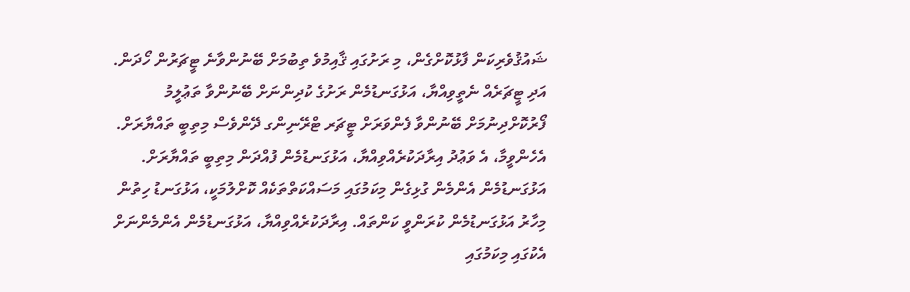ޝައުޤުވެރިކަން ފާޅުކޮށްގެން، މި ރަށުގައި ޤާއިމުވެ ތިބުމަށް ބޭނުންވާނެ ޓީޗަރުން ހޯދަން. އަދި ޓީޗަރެއް ނެތީވިއްޔާ، އަޅުގަނޑުމެން ރަށުގެ ކުދިންނަށް ބޭނުންވާ ތަޢުލީމު ފޯރުކޮށްދިނުމަށް ބޭނުންވާ ފެންވަރަށް ޓީޗަރ ޓްރޭނިންގ ދޭންވެސް މިތިބީ ތައްޔާރަށް. އެހެންވީމާ، އެ ވަޢުދު އިރާދަކުރެއްވިއްޔާ، އަޅުގަނޑުމެން ފުއްދަން މިތިބީ ތައްޔާރަށް. އަޅުގަނޑުމެން އެންމެން ގުޅިގެން މިކަމުގައި މަސައްކަތްތަކެއް ކޮށްލުމަކީ، އަޅުގަނޑު ހިތުން މިހާރު އަޅުގަނޑުމެން ކުރަންވީ ކަންތައް. އިރާދަކުރެއްވިއްޔާ، އަޅުގަނޑުމެން އެންމެންނަށް އެކުގައި މިކަމުގައި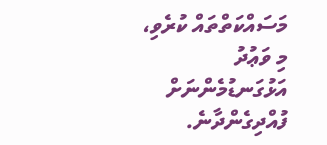މަސައްކަތްތައް ކުރެވި، މި ވަޢުދު އަޅުގަނޑުމެންނަށް ފުއްދިގެންދާނެ.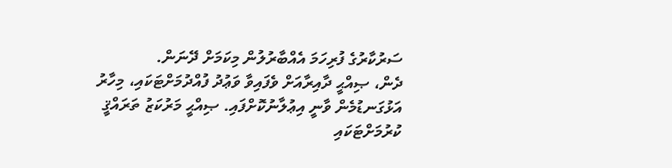ސަރުކާރުގެ ފުރިހަމަ އެއްބާރުލުން މިކަމަށް ދޭނަން.
ދެން، ޞިއްޙީ ދާއިރާއަށް ވެފައިވާ ވަޢުދު ފުއްދުމަށްޓަކައި، މިހާރު އަޅުގަނޑުމެން ވާނީ އިޢުލާނުކޮށްފައި. ޞިއްޙީ މަރުކަޒު ތަރައްޤީ ކުރުމަށްޓަކައި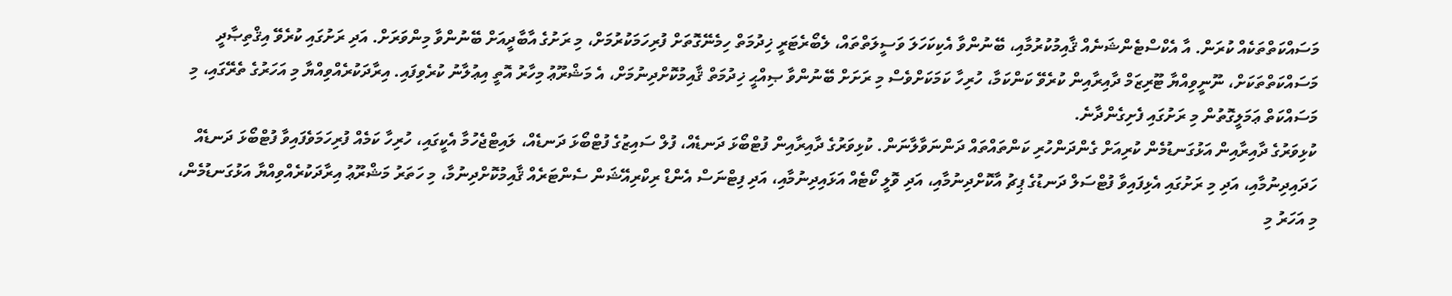މަސައްކަތްތަކެއް ކުރަން. އާ އެކްސްޓެންޝަނެއް ޤާއިމުކުރުމާއި، ބޭނުންވާ އެކިކަހަލަ ވަސީލަތްތައް، ލެބޯރެޓަރީ ޚިދުމަތް ހިމެނޭގޮތަށް ފުރިހަމަކުރުމަށް، މި ރަށުގެ އާބާދީއަށް ބޭނުންވާ މިންވަރަށް. އަދި ރަށުގައި ކުރެވޭ އިޤްތިޞާދީ މަސައްކަތްތަކަށް، ނޫނީވިއްޔާ ޓޫރިޒަމް ދާއިރާއިން ކުރެވޭ ކަންކަމާ، ހުރިހާ ކަމަކަށްވެސް މި ރަށަށް ބޭނުންވާ ޞިއްޙީ ޚިދުމަތް ޤާއިމުކޮށްދިނުމަށް، އެ މަޝްރޫޢު މިހާރު އޮތީ އިޢުލާނު ކުރެވިފައި. އިރާދަކުރެއްވިއްޔާ މި އަހަރުގެ ތެރޭގައި، މި މަސައްކަތް ޢަމަލީގޮތުން މި ރަށުގައި ފެށިގެންދާނެ.
ކުޅިވަރުގެ ދާއިރާއިން އަޅުގަނޑުމެން ކުރިއަށް ގެންދަންހުރި ކަންތައްތައް ދަންނަވާލާނަން. ކުޅިވަރުގެ ދާއިރާއިން ފުޓްބޯޅަ ދަނޑެއް، ފުލް ސައިޒުގެ ފުޓްބޯޅަ ދަނޑެއް، ލައިޓްޖެހުމާ އެކީގައި، ހުރިހާ ކަމެއް ފުރިހަމަވެފައިވާ ފުޓްބޯޅަ ދަނޑެއް ހަދައިދިނުމާއި، އަދި މި ރަށުގައި އެޅިފައިވާ ފުޓްސަލް ދަނޑުގެ ޕިޗު އާކޮށްދިނުމާއި، އަދި ވޮލީ ކޯޓެއް އަޅައިދިނުމާއި، އަދި ފިޓްނަސް އެންޑް ރިކްރިއޭޝަން ސެންޓަރެއް ޤާއިމުކޮށްދިނުމާ، މި ހަތަރު މަޝްރޫޢު އިރާދަކުރެއްވިއްޔާ އަޅުގަނޑުމެން، މި އަހަރު މި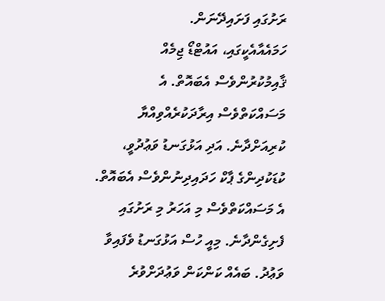ރަށުގައި ފަށައިދޭނަން.
ހަމައެއާއެކީގައި، އައުޓްޑޯ ޖިމެއް ޤާއިމުކުރުންވެސް އެބައޮތް. އެ މަސައްކަތްވެސް އިރާދަކުރެއްވިއްޔާ ކުރިއަށްދާނެ. އަދި އަޅުގަނޑު ވަޢުދުވީ، ކުޑަކުދިންގެ ޕާކް ހަދައިދިނުންވެސް އެބައޮތް. އެ މަސައްކަތްވެސް މި އަހަރު މި ރަށުގައި ފެށިގެންދާނެ. މިއީ ހުސް އަޅުގަނޑު ވެފައިވާ ވަޢުދު. ބައެއް ކަންކަން ވަޢުދަށްވުރެ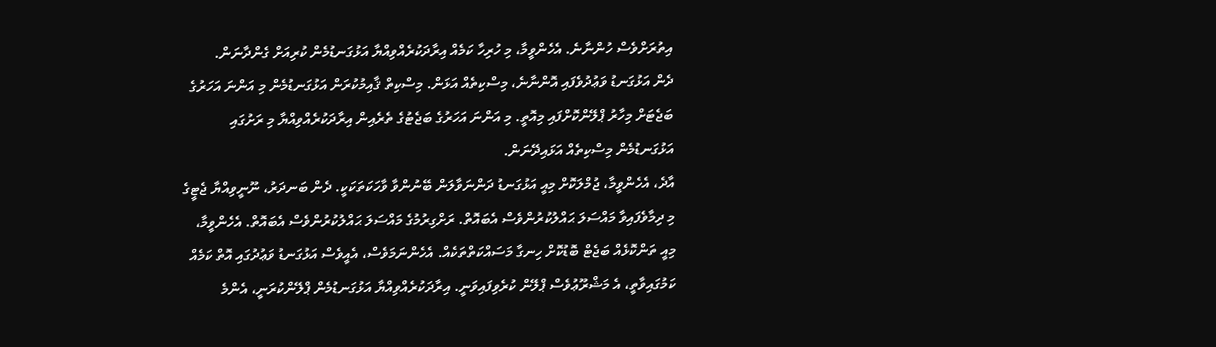އިތުރަށްވެސް ހުންނާނެ. އެހެންވީމާ، މި ހުރިހާ ކަމެއް އިރާދަކުރެއްވިއްޔާ އަޅުގަނޑުމެން ކުރިއަށް ގެންދާނަން.
ދެން އަޅުގަނޑު ވަޢުދުވެފައި އޮންނާނެ، މިސްކިތެއް އަޅަން. މިސްކިތް ޤާއިމުކުރަން އަޅުގަނޑުމެން މި އަންނަ އަހަރުގެ ބަޖެޓަށް މިހާރު ޕްލޭންކޮށްފައި މިއޮތީ. މި އަންނަ އަހަރުގެ ބަޖެޓުގެ ތެރެއިން އިރާދަކުރެއްވިއްޔާ މި ރަށުގައި އަޅުގަނޑުމެން މިސްކިތެއް އަޅައިދޭނަން.
އާދެ، އެހެންވީމާ، ޖުމްލަކޮށް މިއީ އަޅުގަނޑު ދަންނަވާލަން ބޭނުންވާ ވާހަކަތަކަކީ. ދެން ބަނދަރު، ނޫނީވިއްޔާ ޖެޓީގެ މި ދިމާވެފައިވާ މައްސަލަ ޙައްލުކުރުންވެސް އެބައޮތް. ރަށްގިރުމުގެ މައްސަލަ ޙައްލުކުރުންވެސް އެބައޮތް. އެހެންވީމާ، މިއީ ތަންކޮޅެއް ބަޖެޓް ބޮޑުކޮށް ހިނގާ މަސައްކަތްތަކެއް. އެހެންނަމަވެސް، އެއީވެސް އަޅުގަނޑު ވަޢުދުގައި އޮތް ކަމެއް ކަމުގައިވާތީ، އެ މަޝްރޫޢުވެސް ޕްލޭން ކުރެވިފައިވަނީ. އިރާދަކުރެއްވިއްޔާ އަޅުގަނޑުމެން ޕްލޭންކުރަނީ، އެންމެ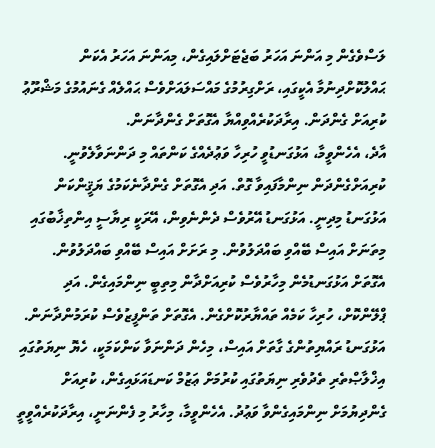ލަސްވެގެން މި އަންނަ އަހަރު ބަޖެޓަށްލައިގެން، މިއަންނަ އަހަރު އެކަން ޙައްލުކޮށްދިނުމާ އެކީގައި، ރަށްގިރުމުގެ މައްސަލައަށްވެސް ޙައްލެއް ގެނައުމުގެ މަޝްރޫޢު ކުރިއަށް ގެންދަން. އިރާދަކުރެއްވިއްޔާ އެގޮތަށް ގެންދާނަން.
އާދެ، އެހެންވީމާ، އަޅުގަނޑުވީ ހުރިހާ ވަޢުދެއްގެ ކަންތައް މި ދަންނަވާލެވުނީ. ކުރިއަށްގެންދަން ނިންމާފައިވާ ގޮތް. އަދި އެގޮތަށް ގެންދާނެކަމުގެ ޔަޤީންކަން އަޅުގަނޑު މިދިނީ. އަޅުގަނޑު އޭރުވެސް ދެންނެވިން، އޭރަކީ ރިޔާސީ އިންތިޚާބުގައި މިތަނަށް އައިސް ބޭއްވި ބައްދަލުވުން. މި ރަށަށް އައިސް ބޭއްވި ބައްދަލުވުން. އެގޮތަށް އަޅުގަނޑުމެން މިހާރުވެސް ކުރިއަށްދާން މިތިބީ ނިންމައިގެން. އަދި ޕްލޭންކޮށް، ހުރިހާ ކަމެއް ތައްޔާރުކޮށްގެން. އެގޮތަށް ތަންފީޒުވެސް ކުރަމުންދާނަން.
އަޅުގަނޑު ރައްޔިތުންގެ ގާތަށް އައިސް، މިހެން ދަންނަވާ ކަންކަމަކީ، ހެޔޮ ނިޔަތުގައި އިޚްލާޞްތެރި ތެދުވެރި ނިޔަތުގައި ކުރުމަށް ޢަޒުމް ކަނޑައަޅައިގެން، ކުރިއަށް ގެންދިޔުމަށް ނިންމައިގެންވާ ވަޢުދު. އެހެންވީމާ، މިހާރު މި ފެންނަނީ، އިރާދަކުރެއްވީތީ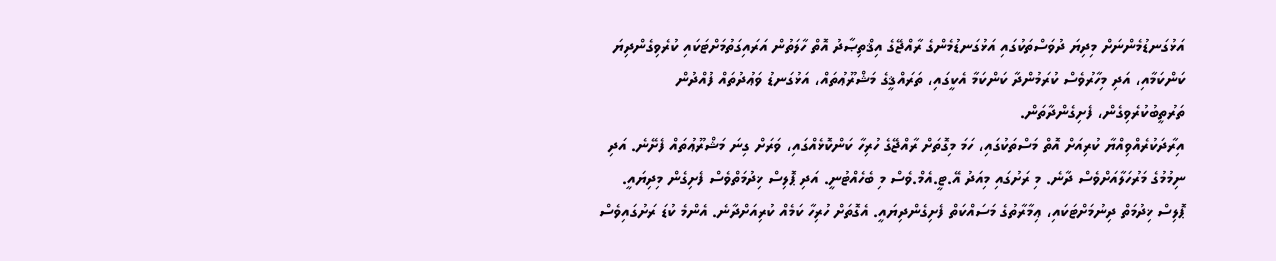އަޅުގަނޑުމެންނަށް މިދިޔަ ދުވަސްތަކުގައި އަޅުގަނޑުމެންގެ ރާއްޖޭގެ އިޤްތިޞާދު އޮތް ހާލަތުން އަރައިގަތުމަށްޓަކައި ކުރެވިގެންދިޔަ ކަންކަމާއި، އަދި މިހާރުވެސް ކުރަމުންދާ ކަންކަމާ އެކީގައި، ތަރައްޤީގެ މަޝްރޫޢުތައް، އަޅުގަނޑު ވަޢުދުތައް ފުއްދުން ތަރުތީބުކުރެވިގެން، ފެށިގެންދާތަން.
އިރާދަކުރެއްވިއްޔާ ކުރިއަށް އޮތް މަސްތަކުގައި، ހަމަ މިގޮތަށް ރާއްޖޭގެ ހުރިހާ ކަންކޮޅެއްގައި، ވަރަށް ގިނަ މަޝްރޫޢުތައް ފެށޭނެ. އަދި ނިމުމުގެ މަރުހަލާއަށްވެސް ދާނެ. މި ރަށުގައި މިއަދު އޭ.ޓީ.އެމް.ވެސް މި ބެހެއްޓުނީ. އަދި ޕޮލިސް ޚިދުމަތްވެސް ފެށިގެން މިދިޔައީ. ޕޮލިސް ޚިދުމަތް ދިނުމަށްޓަކައި، ޢިމާރާތުގެ މަސައްކަތް ފެށިގެންދިޔައީ. އެގޮތަށް ހުރިހާ ކަމެއް ކުރިއަށްދާނެ. އެންމެ ކުޑަ ރަށުގައިވެސް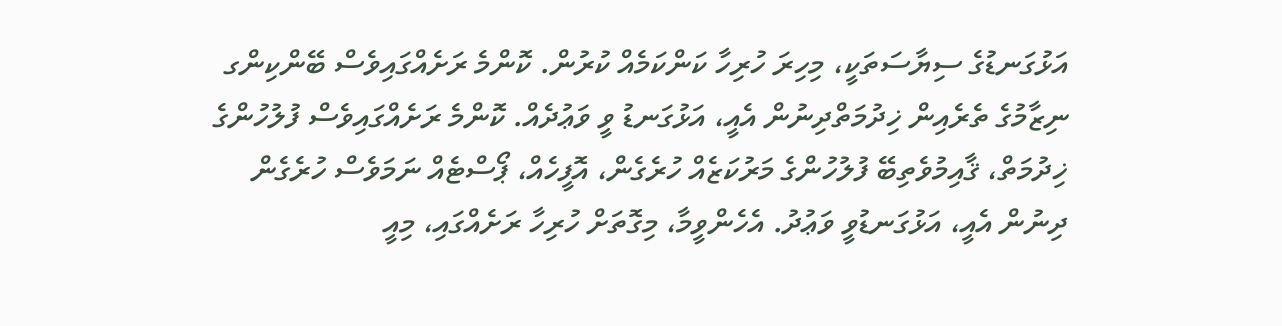އަޅުގަނޑުގެ ސިޔާސަތަކީ، މިހިރަ ހުރިހާ ކަންކަމެއް ކުރުން. ކޮންމެ ރަށެއްގައިވެސް ބޭންކިންގ ނިޒާމުގެ ތެރެއިން ޚިދުމަތްދިނުން އެއީ، އަޅުގަނޑު ވީ ވަޢުދެއް. ކޮންމެ ރަށެއްގައިވެސް ފުލުހުންގެ ޚިދުމަތް، ޤާއިމުވެތިބޭ ފުލުހުންގެ މަރުކަޒެއް ހުރެގެން، އޮފީހެއް، ޕޯސްޓެއް ނަމަވެސް ހުރެގެން ދިނުން އެއީ، އަޅުގަނޑުވީ ވަޢުދު. އެހެންވީމާ، މިގޮތަށް ހުރިހާ ރަށެއްގައި، މިއީ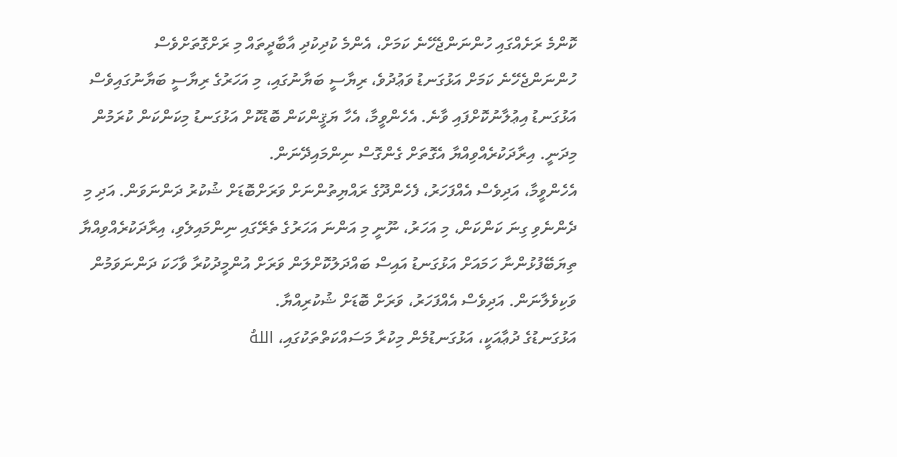ކޮންމެ ރަށެއްގައި ހުންނަންޖެހޭނެ ކަމަށް، އެންމެ ކުދިކުދި އާބާދީތައް މި ރަށްގޮތަށްވެސް ހުންނަންޖެހޭނެ ކަމަށް އަޅުގަނޑު ވަޢުދުވެ، ރިޔާސީ ބަޔާނުގައި، މި އަހަރުގެ ރިޔާސީ ބަޔާނުގައިވެސް އަޅުގަނޑު އިޢުލާނުކޮށްފައި ވާނެ. އެހެންވީމާ، އެހާ ޔަޤީންކަން ބޮޑުކޮށް އަޅުގަނޑު މިކަންކަން ކުރަމުން މިދަނީ. އިރާދަކުރެއްވިއްޔާ އެގޮތަށް ގެންގޮސް ނިންމައިދޭނަން.
އެހެންވީމާ، އަދިވެސް އެއްފަހަރު، ފެހެންދޫގެ ރައްޔިތުންނަށް ވަރަށްބޮޑަށް ޝުކުރު ދަންނަވަން. އަދި މި ދެންނެވި ގިނަ ކަންކަން، މި އަހަރު، ނޫނީ މި އަންނަ އަހަރުގެ ތެރޭގައި ނިންމައިލެވި، އިރާދަކުރެއްވިއްޔާ ތިޔަބޭފުޅުންނާ ހަމައަށް އަޅުގަނޑު އައިސް ބައްދަލުކޮށްލަން ވަރަށް އުންމީދުކުރާ ވާހަކަ ދަންނަވަމުން ވަކިވެލާނަން. އަދިވެސް އެއްފަހަރު، ވަރަށް ބޮޑަށް ޝުކުރިއްޔާ.
އަޅުގަނޑުގެ ދުޢާއަކީ، އަޅުގަނޑުމެން މިކުރާ މަސައްކަތްތަކުގައި، اللهُ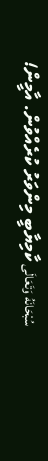سُبْحَانَهُ وَتَعَالَى ކާމިޔާބީ މިންވަރު ކުރެއްވުން. އާމީން!